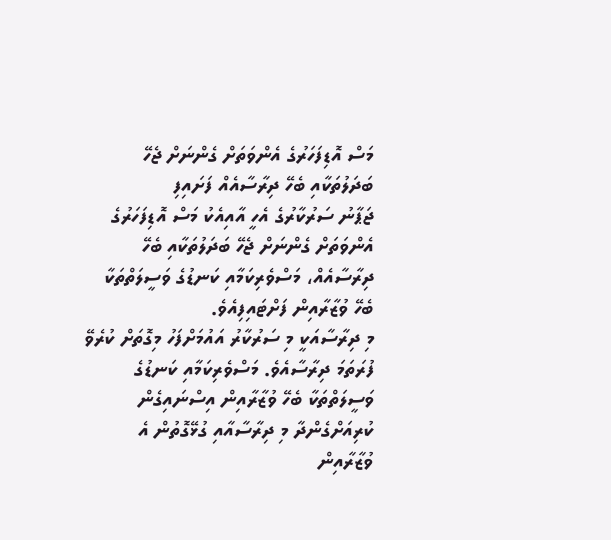މަސް އޮޑިފަހަރުގެ އެންވަތަށް ގެންނަށް ޖެހޭ ބަދަލުތަކާއި ބެހޭ ދިރާސާއެއް ފަށައިފި
ޖަޕާނު ސަރުކާރުގެ އެހީ އާއިއެކު މަސް އޮޑިފަހަރުގެ އެންވަތަށް ގެންނަށް ޖެހޭ ބަދަލުތަކާއި ބެހޭ ދިރާސާއެއް، މަސްވެރިކަމާއި ކަނޑުގެ ވަސީލަތްތަކާ ބެހޭ ވުޒާރާއިން ފަށްޓައިފިއެވެ.
މި ދިރާސާއަކީ މި ސަރުކާރު އައުމަށްފަހު މިގޮތަށް ކުރެވޭ ފުރަތަމަ ދިރާސާއެވެ. މަސްވެރިކަމާއި ކަނޑުގެ ވަސީލަތްތަކާ ބެހޭ ވުޒާރާއިން އިސްނައިގެން ކުރިއަށްގެންދާ މި ދިރާސާއާއި ގުޅޭގޮތުން އެ ވުޒާރާއިން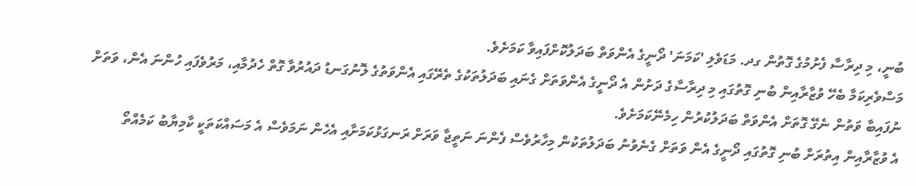ބުނީ، މި ދިރާސާ ފެށުމުގެ ގޮތުން ގދ. މަޑަވެލި 'ކަމަނަ' ދޯނީގެ އެންވަތް ބަދަލުކޮށްފައިވާ ކަމަށެވެ.
މަސްވެރިކަމާ ބެހޭ ވުޒާރާއިން ބުނި ގޮތުގައި މި ދިރާސާގެ ދަށުން އެ ދޯނީގެ އެންވަތަށް ގެނައި ބަދަލުތަކުގެ ތެރޭގައި އެންވަތުގެ ލޮނުގަނޑު ދައުރުވާ ގޮތް ހެދުމާއި، މަރުވެފައި ހުންނަ އެން، ވަތަށް ނުފައިބާ ވަތުން ނެގޭ ގޮތަށް އެންވަތް ބަދަލުކުރުން ހިމެނޭކަމަށެވެ.
އެ ވުޒާރާއިން އިތުރަށް ބުނި ގޮތުގައި ދޯނީގެ އެން ވަތަށް ގެނެވުނު ބަދަލުތަކުން މިހާރުވެސް ފެންނަ ނަތީޖާ ވަރަށް ރަނގަޅުކަމަށާއި އެހެން ނަމަވެސް އެ މަސައްކަތަކީ ކާމިޔާބު ކަމެއްތޯ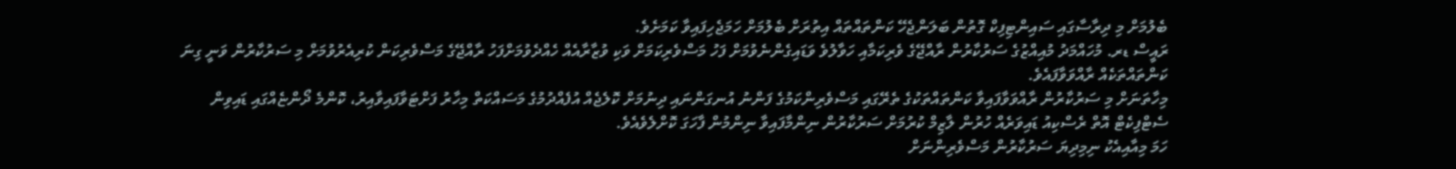ބެލުމަށް މި ދިރާސާގައި ސައިންޓިފިކް ގޮތުން ބަލަންޖެހޭ ކަންތައްތައް އިތުރަށް ބެލުމަށް ހަމަޖެހިފައިވާ ކަމަށެވެ.
ރައީސް ޑރ. މުހައްމަދު މުއިއްޒުގެ ސަރުކާރުން ރާއްޖޭގެ ވެރިކަމާއި ހަވާލުވެ ވަޑައިގެންނެވުމަށް ފަހު މަސްވެރިކަމަށް ވަކި ވުޒާރާއެއް ހެއްދެވުމަށްފަހު ރާއްޖޭގެ މަސްވެރިކަން ކުރިއެރުވުމަށް މި ސަރުކާރުން ވަނީ ގިނަ ކަންތައްތަކެއް ރާއްވަވާފައެވެ.
މިހާތަނަށް މި ސަރުކާރުން ރާއްވަވާފައިވާ ކަންތައްތަކުގެ ތެރޭގައި މަސްވެރިންކަމުގެ ފަންނު އުނގަންނައި ދިނުމަށް ކޮލެޖެއް އުފެއްދުމުގެ މަސައްކަތް މިހާރު ފަށްޓަވާފައިވާއިރު، ކޮންމެ ދޯންޏެއްގައި ޑައިވިން ސެޓްފިކެޓް އޮތް ރެސްކިއު ޑައިވަރެއް ހުރުން ލާޒިމް ކުރުމަށް ސަރުކާރުން ނިންމާފައިވާ ނިންމުން ފާހަގަ ކޮށްލެވެއެވެ.
ހަމަ މިއާއިއެކު ނިމިދިޔަ ސަރުކާރުން މަސްވެރިންނަށް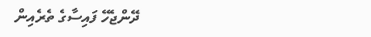ދޭންޖެހޭ ފައިސާގެ ތެރެއިން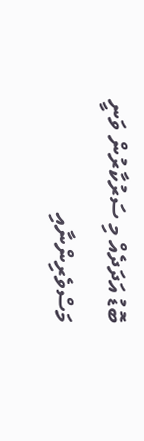ބޮޑު އަދަދެއް މި ސަރުކާރުން ވަނީ މަސްވެރިންނާއި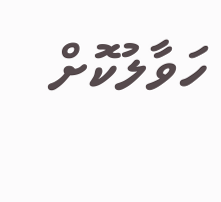ހަވާލުކޮށް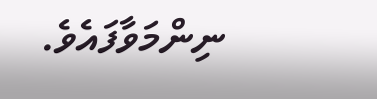ނިންމަވާފައެވެ.